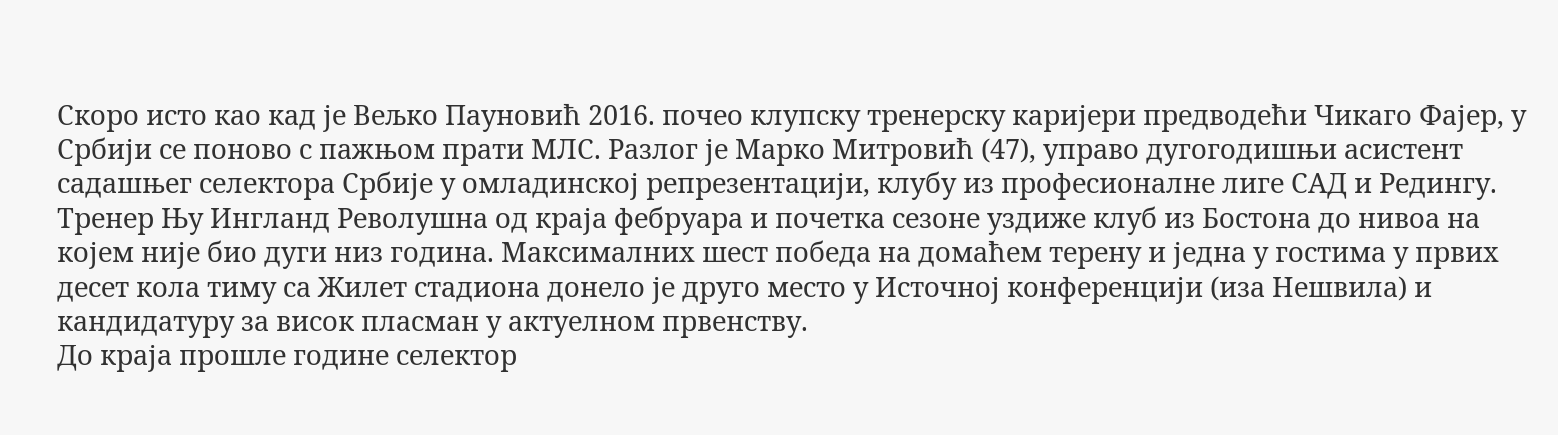Скоро исто као кад је Вељко Пауновић 2016. почео клупску тренерску каријери предводећи Чикаго Фајер, у Србији се поново с пажњом прати МЛС. Разлог је Марко Митровић (47), управо дугогодишњи асистент садашњег селектора Србије у омладинској репрезентацији, клубу из професионалне лиге САД и Редингу.
Тренер Њу Ингланд Револушна од краја фебруара и почетка сезоне уздиже клуб из Бостона до нивоа на којем није био дуги низ година. Максималних шест победа на домаћем терену и једна у гостима у првих десет кола тиму са Жилет стадиона донело је друго место у Источној конференцији (иза Нешвила) и кандидатуру за висок пласман у актуелном првенству.
До краја прошле године селектор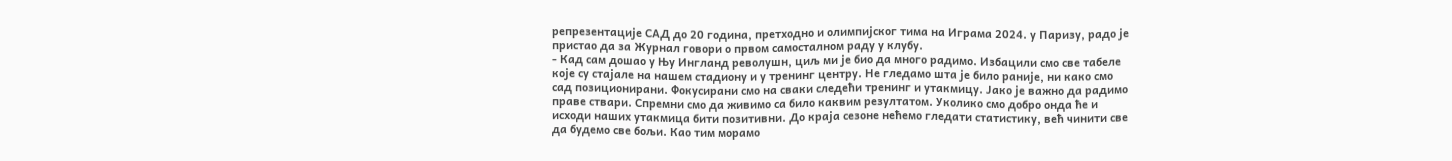репрезентације САД до 20 година, претходно и олимпијског тима на Играма 2024. у Паризу, радо је пристао да за Журнал говори о првом самосталном раду у клубу.
- Кад сам дошао у Њу Ингланд револушн, циљ ми је био да много радимо. Избацили смо све табеле које су стајале на нашем стадиону и у тренинг центру. Не гледамо шта је било раније, ни како смо сад позиционирани. Фокусирани смо на сваки следећи тренинг и утакмицу. Јако је важно да радимо праве ствари. Спремни смо да живимо са било каквим резултатом. Уколико смо добро онда ће и исходи наших утакмица бити позитивни. До краја сезоне нећемо гледати статистику, већ чинити све да будемо све бољи. Као тим морамо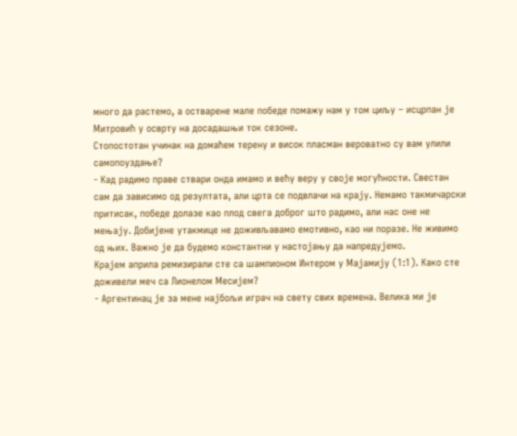много да растемо, а остварене мале победе помажу нам у том циљу – исцрпан је Митровић у осврту на досадашњи ток сезоне.
Стопостотан учинак на домаћем терену и висок пласман вероватно су вам улили самопоуздање?
- Кад радимо праве ствари онда имамо и већу веру у своје могућности. Свестан сам да зависимо од резултата, али црта се подвлачи на крају. Немамо такмичарски притисак, победе долазе као плод свега доброг што радимо, али нас оне не мењају. Добијене утакмице не доживљавамо емотивно, као ни поразе. Не живимо од њих. Важно је да будемо константни у настојању да напредујемо.
Крајем априла ремизирали сте са шампионом Интером у Мајамију (1:1). Како сте доживели меч са Лионелом Месијем?
- Аргентинац је за мене најбољи играч на свету свих времена. Велика ми је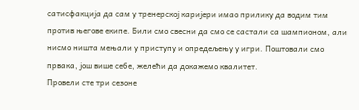сатисфакција да сам у тренерској каријери имао прилику да водим тим против његове екипе. Били смо свесни да смо се састали са шампионом, али нисмо ништа мењали у приступу и опредељењу у игри. Поштовали смо првака, још више себе, желећи да докажемо квалитет.
Провели сте три сезоне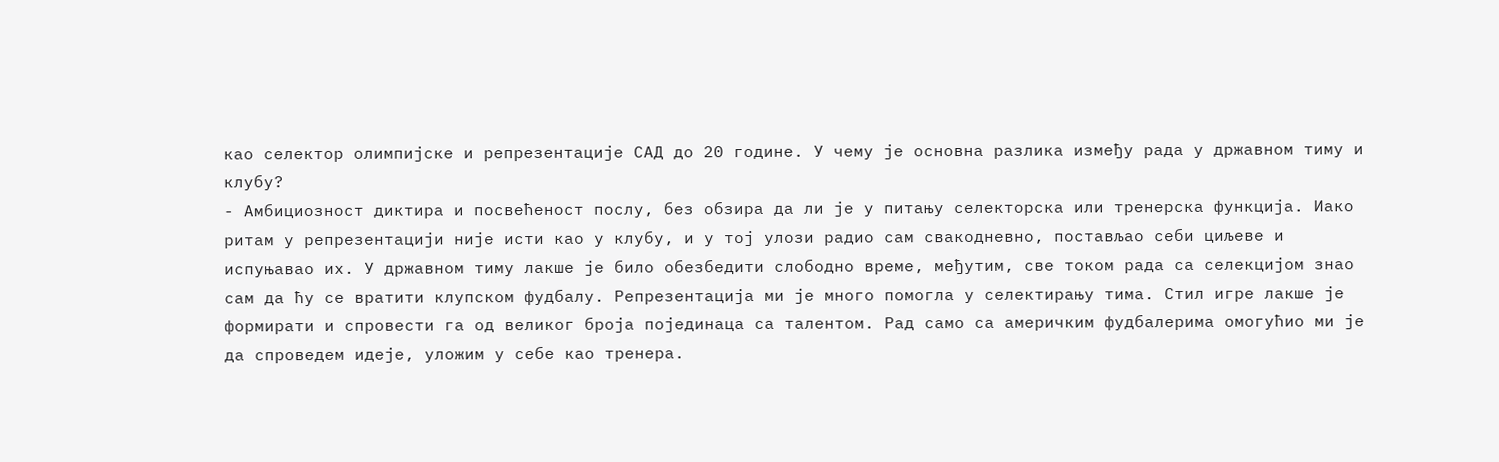као селектор олимпијске и репрезентације САД до 20 године. У чему је основна разлика између рада у државном тиму и клубу?
- Амбициозност диктира и посвећеност послу, без обзира да ли је у питању селекторска или тренерска функција. Иако ритам у репрезентацији није исти као у клубу, и у тој улози радио сам свакодневно, постављао себи циљеве и испуњавао их. У државном тиму лакше је било обезбедити слободно време, међутим, све током рада са селекцијом знао сам да ћу се вратити клупском фудбалу. Репрезентација ми је много помогла у селектирању тима. Стил игре лакше је формирати и спровести га од великог броја појединаца са талентом. Рад само са америчким фудбалерима омогућио ми је да спроведем идеје, уложим у себе као тренера.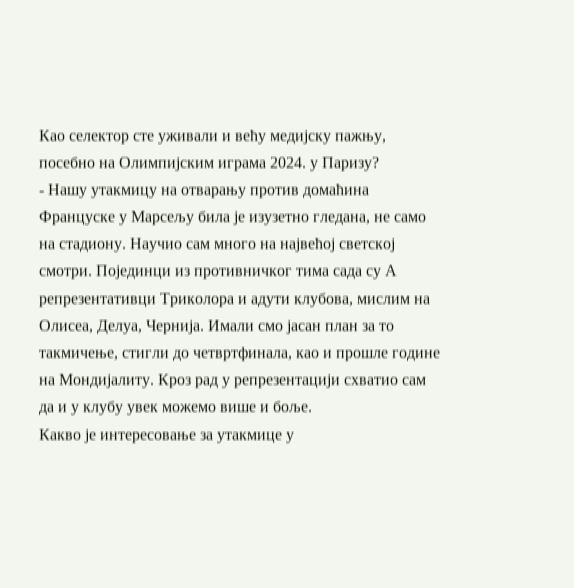Као селектор сте уживали и већу медијску пажњу, посебно на Олимпијским играма 2024. у Паризу?
- Нашу утакмицу на отварању против домаћина Француске у Марсељу била је изузетно гледана, не само на стадиону. Научио сам много на највећој светској смотри. Појединци из противничког тима сада су А репрезентативци Триколора и адути клубова, мислим на Олисеа, Делуа, Чернија. Имали смо јасан план за то такмичење, стигли до четвртфинала, као и прошле године на Мондијалиту. Кроз рад у репрезентацији схватио сам да и у клубу увек можемо више и боље.
Какво је интересовање за утакмице у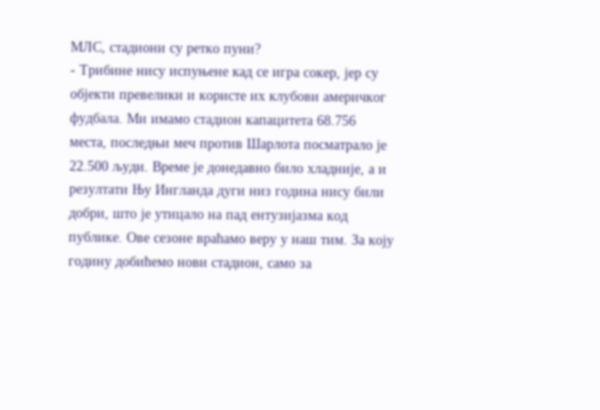МЛС, стадиони су ретко пуни?
- Трибине нису испуњене кад се игра сокер, јер су објекти превелики и користе их клубови америчког фудбала. Ми имамо стадион капацитета 68.756 места, последњи меч против Шарлота посматрало је 22.500 људи. Време је донедавно било хладније, а и резултати Њу Ингланда дуги низ година нису били добри, што је утицало на пад ентузијазма код публике. Ове сезоне враћамо веру у наш тим. За коју годину добићемо нови стадион, само за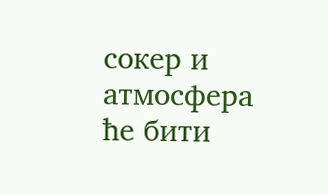сокер и атмосфера ће бити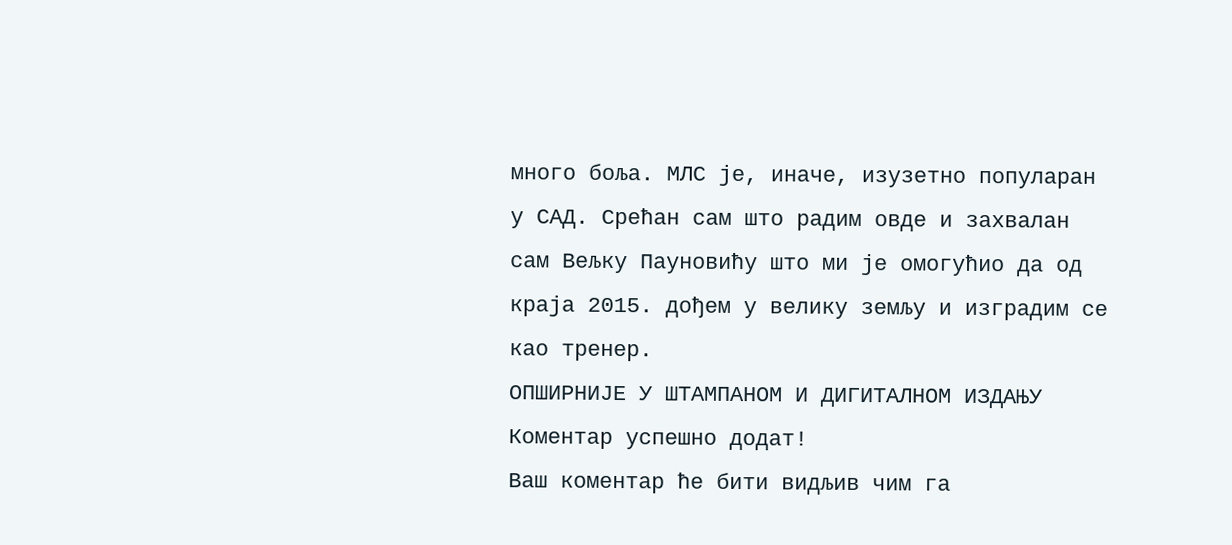много боља. МЛС је, иначе, изузетно популаран у САД. Срећан сам што радим овде и захвалан сам Вељку Пауновићу што ми је омогућио да од краја 2015. дођем у велику земљу и изградим се као тренер.
ОПШИРНИЈЕ У ШТАМПАНОМ И ДИГИТАЛНОМ ИЗДАЊУ
Комeнтар успeшно додат!
Ваш комeнтар ћe бити видљив чим га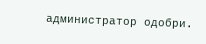администратор одобри.